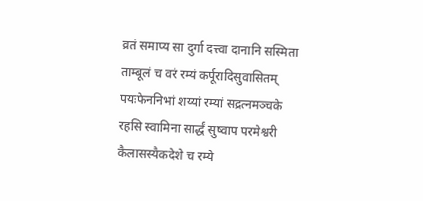व्रतं समाप्य सा दुर्गा दत्त्वा दानानि सस्मिता
ताम्बूलं च वरं रम्यं कर्पूरादिसुवासितम्
पयःफेननिभां शय्यां रम्यां सद्रत्नमञ्चके रहसि स्वामिना सार्द्धं सुष्वाप परमेश्वरी
कैलासस्यैकदेशे च रम्ये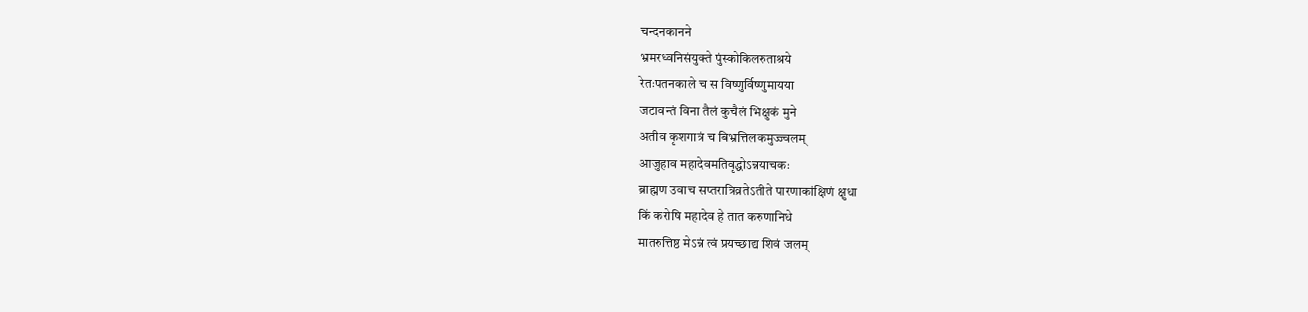चन्दनकानने
भ्रमरध्वनिसंयुक्ते पुंस्कोकिलरुताश्रये
रेतःपतनकाले च स विष्णुर्विष्णुमायया
जटावन्तं विना तैलं कुचैलं भिक्षुकं मुने
अतीव कृशगात्रं च बिभ्रत्तिलकमुज्ज्वलम्
आजुहाव महादेवमतिवृद्धोऽन्नयाचकः
ब्राह्मण उवाच सप्तरात्रिव्रतेऽतीते पारणाकांक्षिणं क्षुधा
किं करोषि महादेव हे तात करुणानिधे
मातरुत्तिष्ठ मेऽन्नं त्वं प्रयच्छाद्य शिवं जलम्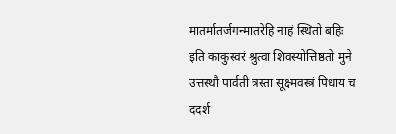मातर्मातर्जगन्मातरेहि नाहं स्थितो बहिः
इति काकुस्वरं श्रुत्वा शिवस्योत्तिष्ठतो मुने
उत्तस्थौ पार्वती त्रस्ता सूक्ष्मवस्त्रं पिधाय च
ददर्श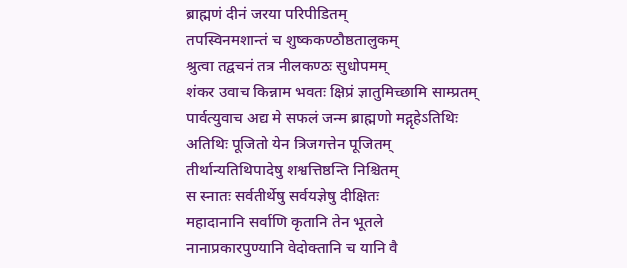ब्राह्मणं दीनं जरया परिपीडितम्
तपस्विनमशान्तं च शुष्ककण्ठौष्ठतालुकम्
श्रुत्वा तद्वचनं तत्र नीलकण्ठः सुधोपमम्
शंकर उवाच किन्नाम भवतः क्षिप्रं ज्ञातुमिच्छामि साम्प्रतम्
पार्वत्युवाच अद्य मे सफलं जन्म ब्राह्मणो मद्गृहेऽतिथिः
अतिथिः पूजितो येन त्रिजगत्तेन पूजितम्
तीर्थान्यतिथिपादेषु शश्वत्तिष्ठन्ति निश्चितम्
स स्नातः सर्वतीर्थेषु सर्वयज्ञेषु दीक्षितः
महादानानि सर्वाणि कृतानि तेन भूतले
नानाप्रकारपुण्यानि वेदोक्तानि च यानि वै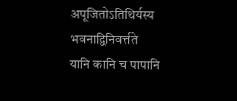अपूजितोऽतिथिर्यस्य भवनाद्विनिवर्त्तते
यानि कानि च पापानि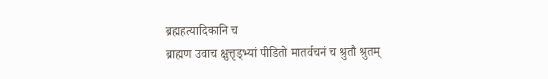ब्रह्महत्यादिकानि च
ब्राह्मण उवाच क्षुत्तृड्भ्यां पीडितो मातर्वचनं च श्रुतौ श्रुतम्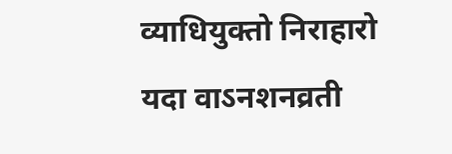व्याधियुक्तो निराहारो यदा वाऽनशनव्रती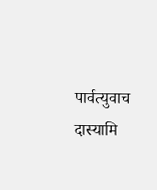पार्वत्युवाच दास्यामि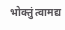भोक्तुं त्वामद्य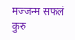मज्जन्म सफलं कुरु